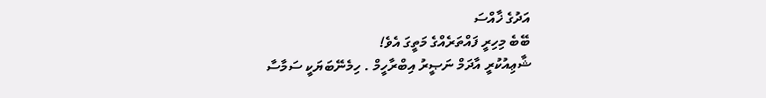އަދުގެ ޚާއްސަ
ބޭބެ މިހިރީ ފައްތަރެއްގެ މަތީގަ އެވެ!
ޝާޢިއުކުރީ އާދަމް ނަޞީރު އިބްރާހީމް . ހިމެނޭބަޔަކީ ސަމާސާ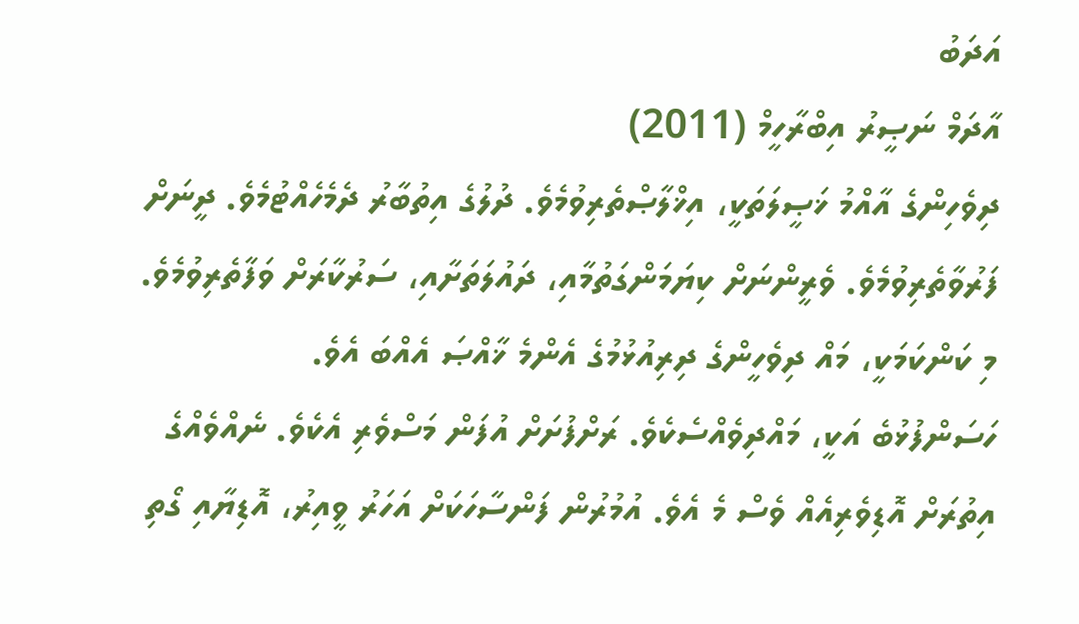އަދަބު
އާދަމް ނަޞީރު އިބްރާހީމް (2011)
ދިވެހިންގެ އާއްމު ޚަޞީލަތަކީ، އިޚްލާޞްތެރިވުމެވެ. ދުލުގެ އިތުބާރު ދެމެހެއްޓުމެވެ. ދީނަށް ފަރުވާތެރިވުމެވެ. ވެރީންނަށް ކިޔަމަންގަތުމާއި، ދައުލަތަށާއި، ސަރުކާރަށް ވަފާތެރިވުމެވެ. މި ކަންކަމަކީ، މައް ދިވެހީންގެ ދިރިއުޅުމުގެ އެންމެ ޚާއްޞަ އެއްބަ އެވެ.
ހަސަންފުޅުބެ އަކީ، މައްދިވެއްސެކެވެ. ރަށްފުށަށް އުފަން މަސްވެރި އެކެވެ. ނެއްވެއްގެ އިތުރަށް އޮޑިވެރިއެއް ވެސް މެ އެވެ. އުމުރުން ފަންސާހަކަށް އަހަރު ވީއިރު، އޮޑިޔާއި ގޯތި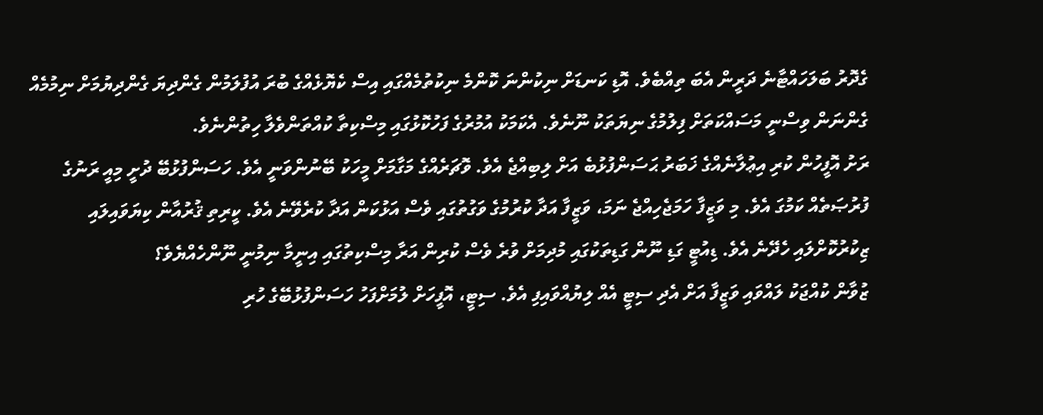ގެދޮރު ބަލަހައްޓާނެ ދަރީން އެބަ ތިއްބެވެ. އޮޑި ކަނޑަށް ނިކުންނަ ކޮންމެ ނިކުތުމެއްގައި އިސް ކެޔޮޅެއްގެ ބުރަ އުފުލަމުން ގެންދިޔަ ގެންދިޔުމަށް ނިމުމެއް ގެންނަން ވިސްނީ މަސައްކަތަށް ފިލުމުގެ ނިޔަތަކު ނޫނެވެ. އެކަމަކު އުމުރުގެ ފަހުކޮޅުގައި މިސްކިތާ ކުއްތަންވެލާ ހިތުންނެވެ.
ރަށު އޮފީހުން ކުރި އިޢުލާނެއްގެ ޚަބަރު ޙަސަންފުޅުބެ އަށް ލިބިއްޖެ އެވެ. ވޮޗަރެއްގެ މަގާމަށް މީހަކު ބޭނުންވަނީ އެވެ. ހަސަންފުޅުބޭ ދުށީ މިއީ ރަނުގެ ފުރުޞަތެއް ކަމުގަ އެވެ. މި ވަޒީފާ ހަމަޖެހިއްޖެ ނަމަ، ވަޒީފާ އަދާ ކުރުމުގެ ވަގުތުގައި ވެސް އަޅުކަން އަދާ ކުރެވޭނެ އެވެ. ކީރިތި ޤުރުއާން ކިޔަވައިލައި ޒިކުރުކޮށްލައި ހެދޭނެ އެވެ. ޑިއުޓީ ގަޑި ނޫން ގަޑިތަކުގައި މުދިމަށް ވުރެ ވެސް ކުރިން އަރާ މިސްކިތުގައި އިނީމާ ނިމުނީ ނޫންހެއްޔެވެ؟
ޒުވާން ކުއްޖަކު ލައްވައި ވަޒީފާ އަށް އެދި ސިޓީ އެއް ލިޔުއްވައިފި އެވެ. ސިޓީ، އޮފީހަށް ލުމަށްފަހު ހަސަންފުޅުބޭގެ ހުރި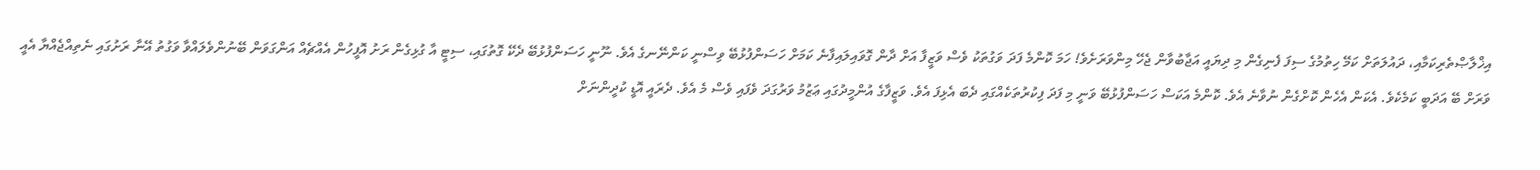އިޚްލާޞްތެރިކަމާއި، ދައުލަތަށް ކަމޭ ހިތުމުގެ ސިފަ ފެނިގެން މި ދިޔައީ އަޖާބުވާން ޖެހޭ މިންވަރަށެވެ! ހަމަ ކޮންމެ ފަދަ ވަގުތަކު ވެސް ވަޒީފާ އަށް ދާން ގޮވައިލައިފާނެ ކަމަށް ހަސަންފުޅުބޭ ވިސްނީ ކަންނޭނގެ އެވެ. ނޫނީ ހަސަންފުޅުބޭ ދެކޭ ގޮތުގައި، ސިޓީ އާ ގުޅިގެން ރަށު އޮފީހުން އެއްޗެއް އަންގަވަން ބޭނުންވެލައްވާ ވަގުތު އޭނާ ރަށުގައި ނެތިއްޖެއްޔާ އެއީ ވަރަށް ބޭ އަދަބީ ކަމެކެވެ. އެކަން އެހެން ކޮށްގެން ނުވާނެ އެވެ. ކޮންމެ އަކަސް ހަސަންފުޅުބޭ ވަނީ މި ފަދަ ފިކުރުތަކެއްގައި ދެބަ އެޅިފަ އެވެ. ވަޒީފާގެ އުންމީދުގައި ޢަޒުމު ވަރުގަދަ ވެފައި ވެސް މެ އެވެ. ދެރައީ އޮޑީ ކުދީންނަށް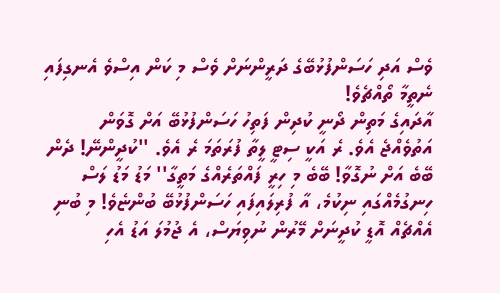ވެސް އަދި ހަސަންފުޅުބޭގެ ދަރީންނަށް ވެސް މި ކަން އިސްވެ އެނގިފައި ނެތީމާ ތޯއްޗެވެ!
އާދައިގެ މަތިން ދޯނީ ކުދިން ފަތިހު ހަސަންފުޅުބޭ އަށް ގޮވަން އަތުވެއްޖެ އެވެ. ރެ އަކީ ސިޓީ ލީތާ ފުރަތަމަ ރެ އެވެ. ''ކުދީންނޭ! ދެން ބޭބެ އަށް ނުގޮވާ! ބޭބެ މި ހިރީ ފައްތަރެއްގެ މަތީގާ'' މަޑު މަޑު ލަސް ހިނގުމެއްގައި ނިކުމެ، އާ ފުރިލައިފައި ހަސަންފުޅުބޭ ބުންޏެވެ! މި ބުނި އެއްޗެއް އޮޑީ ކުދީނަށް މޭރުން ނުވިޔަސް، އެ ޖުމުލަ އަޑު އެހި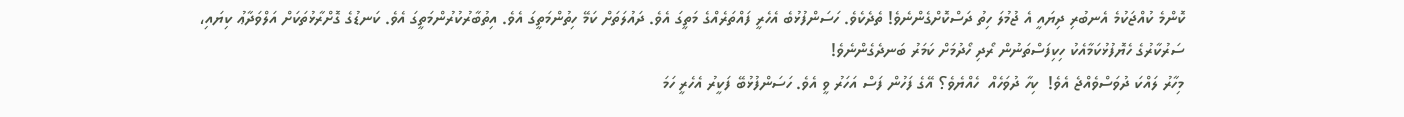ކޮންމެ ކުއްޖަކުމެ އެނބުރި ދިޔައީ އެ ޖުމުލަ ހިތު ދަސްކޮށްގެންނެވެ! ތެދެކެވެ. ހަސަންފުޅުބެ އެހެރީ ފައްތަރެއްގެ މަތީގަ އެވެ. ދައުލަތަށް ކަމޭ ހިތުންމަތީގަ އެވެ. އިތުބާރުކުރުންމަތީގަ އެވެ. ކަނޑުގެ ގޮށްރާޅުތަކަށް އަލްވަދާޢު ކިޔައި، ސަރުކާރުގެ ހެޔޮފުޅުކަމާއެކު ހިކިފަސްތަނުން ރޯދި ހޯދުމަށް ކަމަރު ބަނދެގެންނެވެ!
މިހާރު ލައްކަ ދުވަސްވެއްޖެ އެވެ!  ކިހާ ދުވަހެއް  ހެއްޔެވެ؟ އޭގެ ފަހުން ފަސް އަހަރު ވީ އެވެ. ހަސަންފުޅުބޭ ފަކީރު އެހެރީ ހަމަ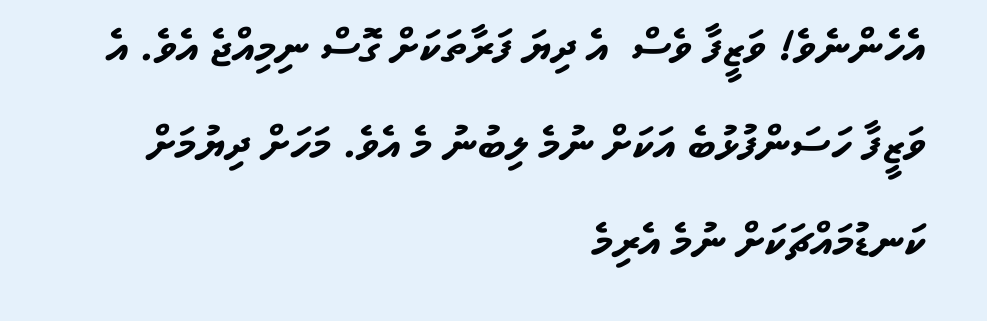އެހެންނެވެ! ވަޒީފާ ވެސް  އެ ދިޔަ ފަރާތަކަށް ގޮސް ނިމިއްޖެ އެވެ. އެ ވަޒީފާ ހަސަންފުޅުބެ އަކަށް ނުމެ ލިބުނު މެ އެވެ. މަހަށް ދިޔުމަށް ކަނޑުމައްޗަކަށް ނުމެ އެރިމެ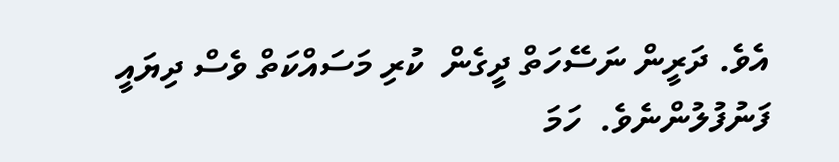އެވެ. ދަރީން ނަސޭހަތް ދީގެން  ކުރި މަސައްކަތް ވެސް ދިޔައީ ފަނުފުލުންނެވެ.  ހަމަ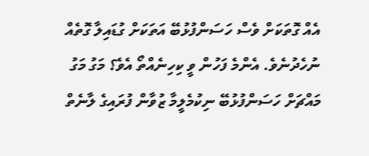އެއް ގޮތަކަށް ވެސް ހަސަންފުޅުބޭ އަތަކަށް ގުޑައިލާ ގޮތެއް ނުހެދުނެވެ. އެންމެ ފަހުން ވީ ކިހިނެއްތޯ އެވެ؟ މަގު މަގު މައްޗަށް ހަސަންފުޅުބޭ ނިކުމެލީމާ ޒުވާން ފުރައިގެ ލާނެތް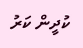ކުދީން ކަރު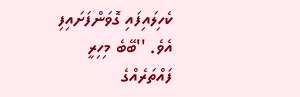ކެހިލައިފައި ގޮވަންފަށައިފި އެވެ. ''ބޭބެ މިހިރީ ފައްތަރެއްގެ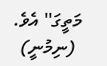މަތީގަ'' އެވެ.
 (ނިމުނީ)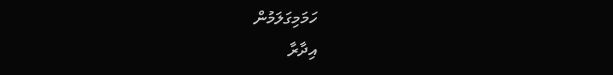ހަމަމިގަލަމުން
އިދާރާ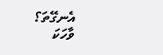އެނގޭތަ؟
ވާހަކަ